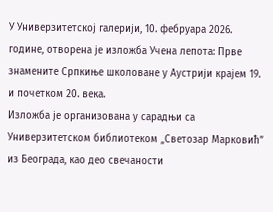У Универзитетској галерији, 10. фебруара 2026. године, отворена је изложба Учена лепота: Прве знамените Српкиње школоване у Аустрији крајем 19. и почетком 20. века.
Изложба је организована у сарадњи са Универзитетском библиотеком „Светозар Марковић” из Београда, као део свечаности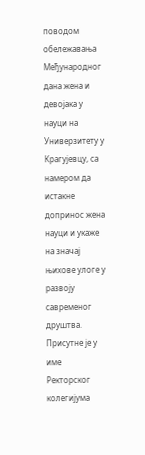поводом обележавања Међународног дана жена и девојака у науци на Универзитету у Крагујевцу, са намером да истакне допринос жена науци и укаже на значај њихове улоге у развоју савременог друштва.
Присутне је у име Ректорског колегијума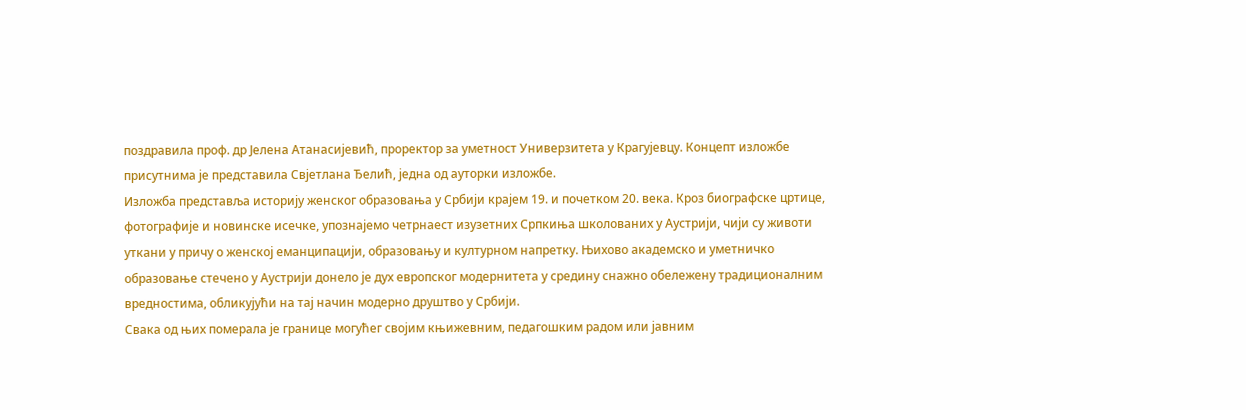поздравила проф. др Јелена Атанасијевић, проректор за уметност Универзитета у Крагујевцу. Концепт изложбе присутнима је представила Свјетлана Ђелић, једна од ауторки изложбе.
Изложба представља историју женског образовања у Србији крајем 19. и почетком 20. века. Кроз биографске цртице, фотографије и новинске исечке, упознајемо четрнаест изузетних Српкиња школованих у Аустрији, чији су животи уткани у причу о женској еманципацији, образовању и културном напретку. Њихово академско и уметничко образовање стечено у Аустрији донело је дух европског модернитета у средину снажно обележену традиционалним вредностима, обликујући на тај начин модерно друштво у Србији.
Свака од њих померала је границе могућег својим књижевним, педагошким радом или јавним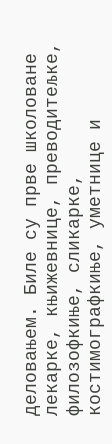деловањем. Биле су прве школоване лекарке, књижевнице, преводитељке, филозофкиње, сликарке, костимографкиње, уметнице и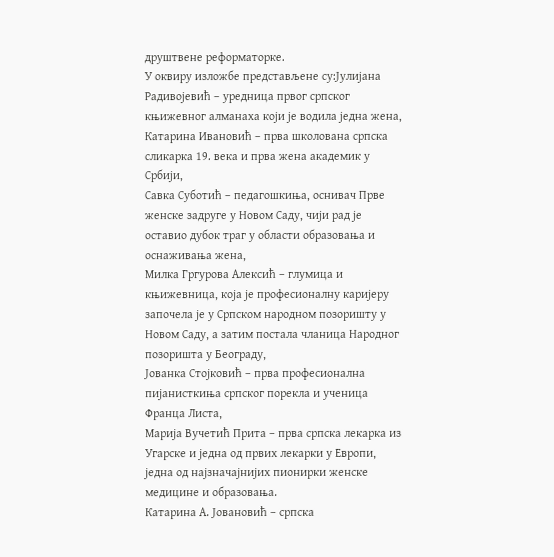друштвене реформаторке.
У оквиру изложбе представљене су:Јулијана Радивојевић – уредница првог српског књижевног алманаха који је водила једна жена,
Катарина Ивановић – прва школована српска сликарка 19. века и прва жена академик у Србији,
Савка Суботић – педагошкиња, оснивач Прве женске задруге у Новом Саду, чији рад је оставио дубок траг у области образовања и оснаживања жена,
Милка Гргурова Алексић – глумица и књижевница, која је професионалну каријеру започела је у Српском народном позоришту у Новом Саду, а затим постала чланица Народног позоришта у Београду,
Јованка Стојковић – прва професионална пијанисткиња српског порекла и ученица Франца Листа,
Марија Вучетић Прита – прва српска лекарка из Угарске и једна од првих лекарки у Европи, једна од најзначајнијих пионирки женске медицине и образовања.
Катарина А. Јовановић – српска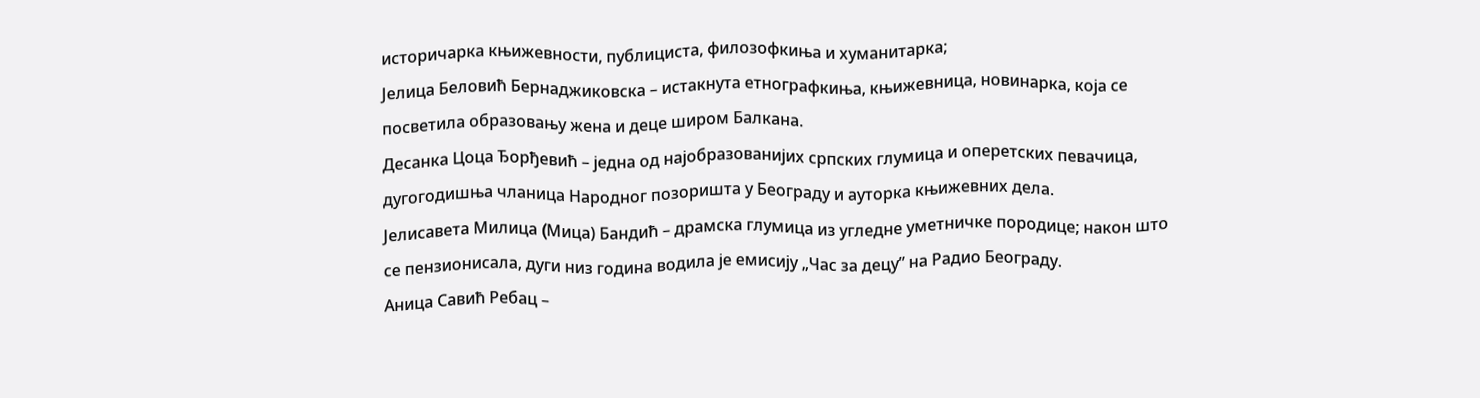историчарка књижевности, публициста, филозофкиња и хуманитарка;
Јелица Беловић Бернаджиковска – истакнута етнографкиња, књижевница, новинарка, која се посветила образовању жена и деце широм Балкана.
Десанка Цоца Ђорђевић – једна од најобразованијих српских глумица и оперетских певачица, дугогодишњa чланица Народног позоришта у Београду и ауторка књижевних дела.
Јелисавета Милица (Mица) Бандић – драмска глумица из угледне уметничке породице; након што се пензионисала, дуги низ година водила је емисију „Час за децу” на Радио Београду.
Аница Савић Ребац –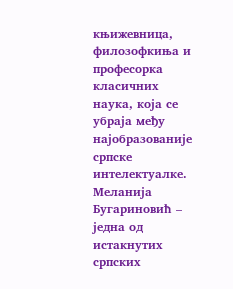књижевница, филозофкиња и професорка класичних наука, која се убраја међу најобразованије српске интелектуалке.
Меланија Бугариновић – једна од истакнутих српских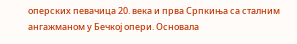оперских певачица 20. века и прва Српкиња са сталним ангажманом у Бечкој опери. Основала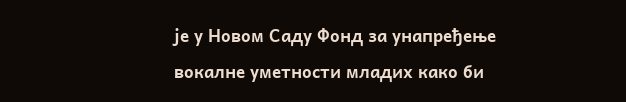је у Новом Саду Фонд за унапређење вокалне уметности младих како би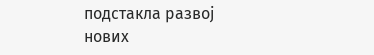подстакла развој нових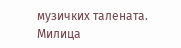музичких талената.
Милица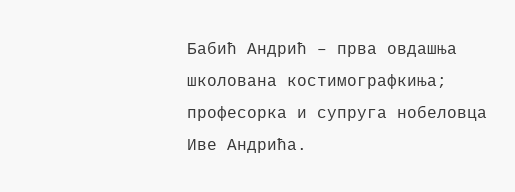Бабић Андрић – прва овдашња школована костимографкиња; професорка и супруга нобеловца Иве Андрића.